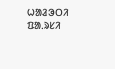ᱦᱟᱲᱳᱛᱤ ᱯᱟᱹᱨᱥᱤ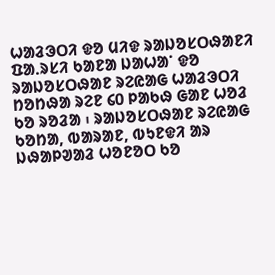ᱦᱟᱲᱳᱛᱤ ᱫᱚ ᱢᱤᱫ ᱨᱟᱡᱚᱥᱛᱷᱟᱱᱤ ᱯᱟᱹᱨᱥᱤ ᱠᱟᱱᱟ ᱡᱟᱦᱟᱸ ᱫᱚ ᱨᱟᱡᱚᱥᱛᱷᱟᱱ ᱨᱮᱭᱟᱜ ᱦᱟᱲᱳᱛᱤ ᱴᱚᱴᱷᱟ ᱨᱮᱱ ᱔᱐ ᱞᱟᱠᱷ ᱜᱟᱱ ᱦᱚᱲ ᱠᱚ ᱨᱚᱲᱟ ᱾ ᱨᱟᱡᱚᱥᱛᱷᱟᱱ ᱨᱮᱭᱟᱜ ᱠᱚᱴᱟ, ᱵᱟᱨᱟᱱ, ᱵᱩᱱᱫᱤ ᱟᱨ ᱡᱷᱟᱞᱣᱟᱲ ᱦᱚᱱᱚᱛ ᱠᱚ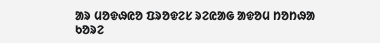ᱟᱨ ᱢᱚᱫᱷᱭᱚ ᱯᱨᱚᱫᱮᱥ ᱨᱮᱭᱟᱜ ᱟᱫᱚᱢ ᱴᱚᱴᱷᱟ ᱠᱚᱨᱮ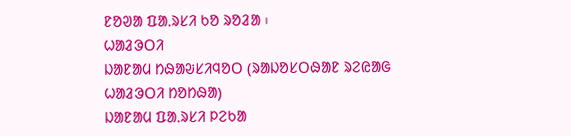ᱱᱚᱣᱟ ᱯᱟᱹᱨᱥᱤ ᱠᱚ ᱨᱚᱲᱟ ᱾
ᱦᱟᱲᱳᱛᱤ
ᱡᱟᱱᱟᱢ ᱴᱷᱟᱶᱥᱤᱧᱚᱛ (ᱨᱟᱡᱚᱥᱛᱷᱟᱱ ᱨᱮᱭᱟᱜ ᱦᱟᱲᱳᱛᱤ ᱴᱚᱴᱷᱟ)
ᱡᱟᱱᱟᱢ ᱯᱟᱹᱨᱥᱤ ᱞᱮᱠᱟ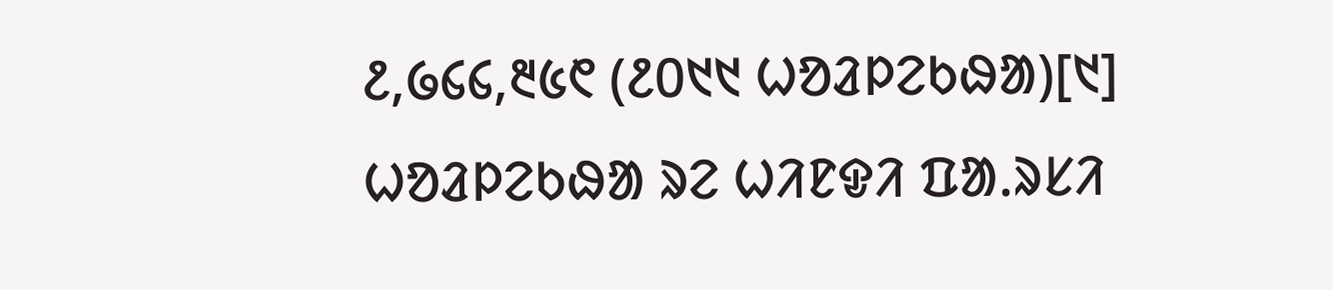᱒,᱙᱔᱔,᱓᱕᱖ (᱒᱐᱑᱑ ᱦᱚᱲᱞᱮᱠᱷᱟ)[᱑]
ᱦᱚᱲᱞᱮᱠᱷᱟ ᱨᱮ ᱦᱤᱱᱫᱤ ᱯᱟᱹᱨᱥᱤ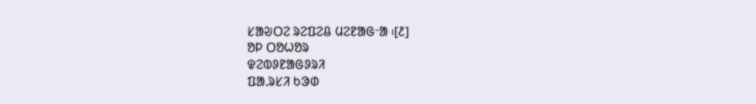ᱥᱟᱶᱛᱮ ᱨᱮᱯᱮᱪ ᱢᱮᱱᱟᱜᱼᱟ ᱾[᱒]
ᱚᱞ ᱛᱚᱦᱚᱨ
ᱫᱮᱵᱽᱱᱟᱜᱽᱨᱤ
ᱯᱟᱹᱨᱥᱤ ᱠᱳᱰ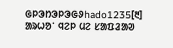ᱜᱞᱳᱴᱳᱞᱳᱜᱽhado1235[᱓]
ᱟᱨᱦᱚᱸ ᱧᱮᱞ ᱢᱮ ᱥᱟᱯᱲᱟᱣ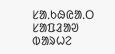ᱥᱟᱹᱠᱷᱭᱟᱹᱛ ᱥᱟᱯᱲᱟᱣ
ᱵᱟᱨᱦᱮ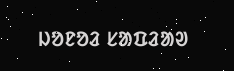ᱡᱚᱱᱚᱲ ᱥᱟᱯᱲᱟᱣ